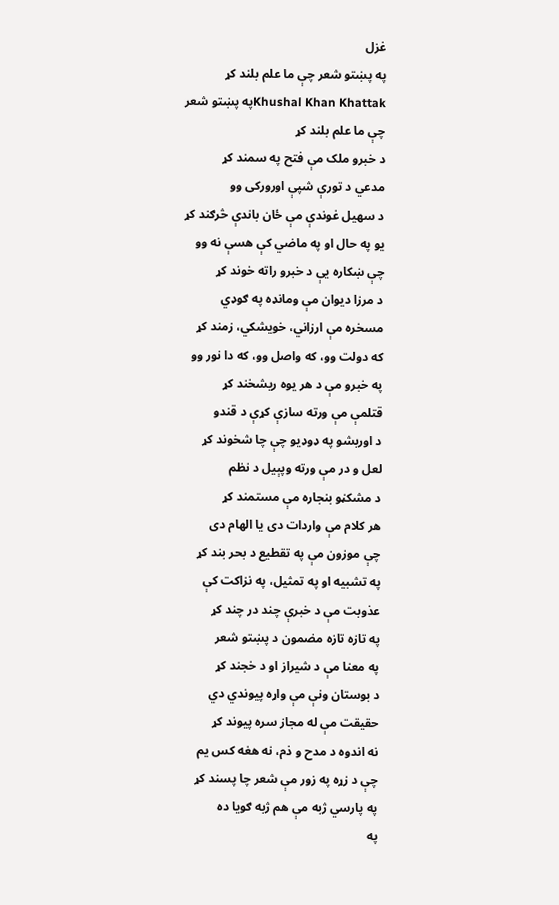غزل
په پښتو شعر چې ما علم بلند کړ
Khushal Khan Khattakپه پښتو شعر چې ما علم بلند کړ
د خبرو ملک مې فتح په سمند کړ
مدعي د تورې شپې اورورکی وو
د سهیل غوندې مې ځان باندې څرګند کړ
یو په حال او په ماضي کې هسې نه وو
چې ښکاره یې د خبرو راته خوند کړ
د مرزا دیوان مې ومانډه په ګوډي
مسخره مې ارزاني، خویشکي، زمند کړ
که دولت وو، که واصل وو، که دا نور وو
په خبرو مې د هر یوه ریشخند کړ
قتلمې مې ورته سازې کړې د قندو
د اوربشو په ډوډیو چې چا شخوند کړ
لعل و در مې ورته وپېیل د نظم
د مشکڼو بنجاره مې مستمند کړ
هر کلام مې واردات دی یا الهام دی
چې موزون مې په تقطیع د بحر بند کړ
په تشبیه او په تمثیل، په نزاکت کې
عذوبت مې د خبرې چند در چند کړ
په تازه تازه مضمون د پښتو شعر
په معنا مې د شیراز او د خجند کړ
د بوستان ونې مې واړه پیوندي دي
حقیقت مې له مجاز سره پیوند کړ
نه اندوه د مدح و ذم، نه هغه کس یم
چې د زړه په زور مې شعر چا پسند کړ
په پارسي ژبه مې هم ژبه ګویا ده
په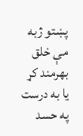پښتو ژبه مې خلق بهرمند کړ
یا به درست په حسد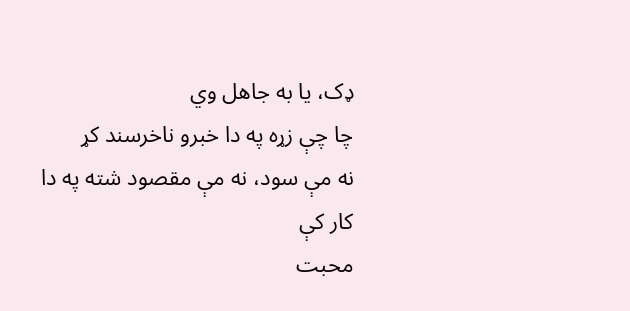ډک، یا به جاهل وي
چا چې زړه په دا خبرو ناخرسند کړ
نه مې سود، نه مې مقصود شته په دا کار کې
محبت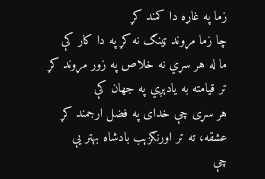زما په غاړه دا کمند کړ
چا زما مړوند ټینګ نه کړ په دا کار کې
ما له هر سړي نه خلاص په زور مړوند کړ
تر قیامته به یادېږي په جهان کې
هر سړی چې خدای په فضل ارجمند کړ
عشقه، ته تر اورنګزېب بادشاه بهتر یې
چې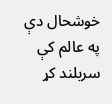خوشحال دې په عالم کې سربلند کړ